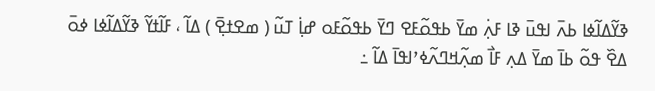ߢߌ߬ߡߊ߬ߦߊ ߕߍ߫ ߊߟߎ߫ ߢߊ ߓߍ߲߭ ߘߌ߫ ߕߟߋ߬ߓߐ ߣߌ߫ ߕߟߋ߬ߓߋ ߝߊ߲߭ ߠߎ߬ ( ߘߐߙߐ߲߫ ) ߡߊ߬ ، ߓߊ߬ߙߌ߬ ߢߌ߬ߡߊ߬ߦߊ ߦߋ߫ ߡߐ߰ ߟߋ߬ ߕߊ߫ ߘߌ߫ ߡߍ߲ ߓߊ߯ ߘߍ߲߬ߞߣߍ߬ߦߴߊߟߊ߫ ߡߊ߬ ߸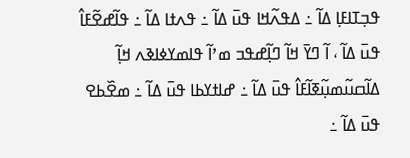ߟߏ߲ߠߊߓߊ߲ ߡߊ߬ ߸ ߡߟߍ߬ߞߊ ߟߎ߫ ߡߊ߬ ߸ ߟߍߙߊ ߡߊ߬ ߸ ߟߊ߬ߝߐ߬ߓߊ߮ ߟߎ߫ ߡߊ߬ ، ߊ߬ ߣߌ߫ ߞߊ߬ ߣߊ߲߬ߝߟߏ ߘߴߊ߬ ߟߊߘߌߦߊߢߍ ߞߊ߲߬ ߡߊ߬ߛߎ߬ߘߎ߲߬ߧߊ߬ߓߊ߮ ߟߎ߫ ߡߊ߬ ߸ ߝߊߙߌߕߊ ߟߎ߫ ߡߊ߬ ߸ ߘߐ߰ߕߐ ߟߎ߫ ߡߊ߬ ߸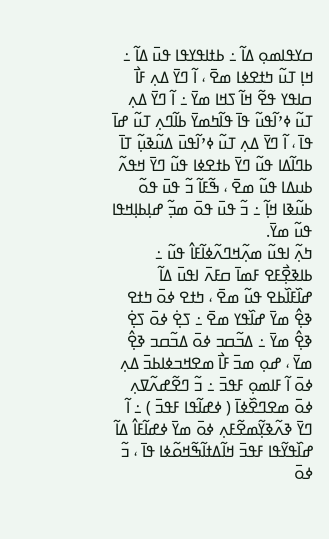ߛߌߟߊߘߋ߲ ߡߊ߬ ߸ ߕߙߊߟߌߟߊ ߟߎ߫ ߡߊ߬ ߸ ߞߊ߲ ߠߎ߬ ߤߙߐߦߊ ߘߐ߫ ، ߊ߬ ߣߌ߫ ߡߍ߲ ߓߊ߯ ߛߊߟߌ ߟߐ߬ ߞߊ߬ ߖߞߊ ߘߌ߫ ߸ ߊ߬ ߣߌ߫ ߡߍ߲ ߠߎ߬ ߦߴߊ߬ߟߎ߬ ߟߊ߫ ߟߊ߬ߤߘߌ߫ ߕߊ߬ߣߍ߲ ߠߎ߬ ߝߊ߫ ߟߊ߫ ، ߊ߬ ߣߌ߫ ߡߍ߲ ߠߎ߬ ߦߴߊ߬ߟߎ߫ ߡߎ߬ߢߎ߲߬ ߠߊ߫ ߕߣߊ߬ߡߊ ߟߎ߬ ߣߌ߫ ߕߙߐߦߊ ߟߎ߬ ߣߌ߫ ߞߟߍ߬ ߕߎߡߊ ߟߎ߬ ߘߐ߫ ، ߒ߬ߓߊ߬ ߏ߬ ߟߎ߫ ߟߋ߬ ߕߎ߬ߢߊ ߞߊ߲߬ ߸ ߏ߬ ߟߎ߫ ߟߋ߫ ߘߏ߲߬ ߝߊ߲ߕߊ߲ߞߟߊ ߟߎ߬ ߘߌ߫.
ߤߍ߲߬ ߊߟߎ߬ ߘߍ߲߬ߞߣߍ߬ߦߊ߬ߓߊ߮ ߟߎ߬ ߸ ߕߊߢߐ߲߯ߓߐ ߓߘߊ߫ ߛߓߍ߫ ߊߟߎ߫ ߡߊ߬ ߝߊ߰ߓߊ߰ߕߐ ߟߎ߬ ߘߐ߫ ، ߤߙߐ ߦߋ߫ ߤߙߐ ߢߐ߲߮ ߘߌ߫ ߝߊ߰ߟߌ ߘߐ߫ ߸ ߖߐ߲߭ ߦߋ߫ ߖߐ߲߭ ߢߐ߲߮ ߘߌ߫ ߸ ߡߏ߬ߛߏ ߦߋ߫ ߡߏ߬ߛߏ ߢߐ߲߮ ߘߌ߫ ، ߝߋ߲ ߘߏ߫ ߓߊ߯ ߘߐߞߏߦߊߕߏ߫ ߡߍ߲ ߦߋ߫ ߊ߬ ߓߊߘߋ߲ ߓߟߏ߫ ߸ ߏ߬ ߣߐ߬ߝߍ߬ߜߍ߲ ߦߋ߫ ߘߐߣߐ߰ߦߊ߫ ( ߦߝߊ߬ߟߊ ߓߟߏ߫ ) ߸ ߊ߬ ߣߌ߫ ߢߍ߬ߢߌ߲߬ߘߐ߬ߓߍ߲ ߦߋ߫ ߘߌ߫ ߦߝߊ߬ߓߊ߮ ߡߊ߬ ߝߊ߰ߟߌ߬ߟߊ ߓߟߏ߫ ߞߊ߬ߡߙߊ߬ߒ߬ߞߋ߬ߦߊ ߟߊ߫ ، ߏ߬ ߦߋ߫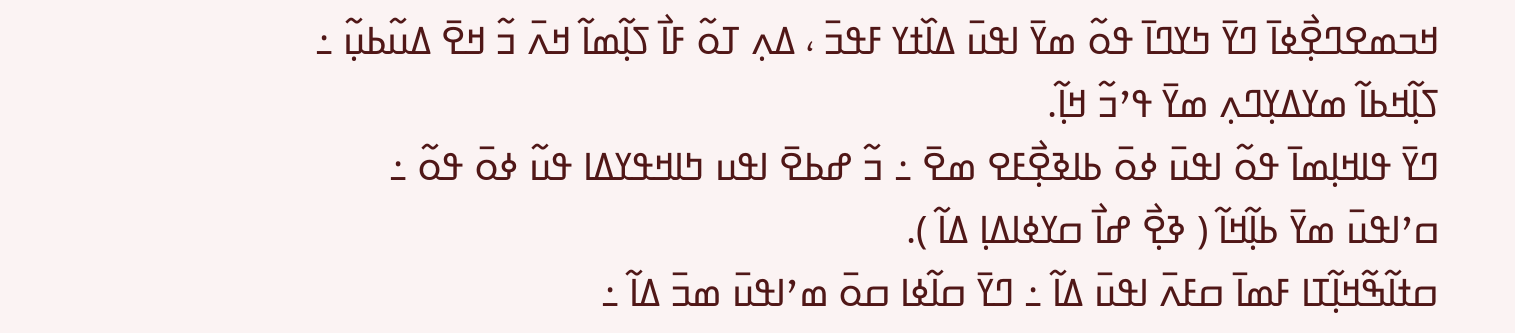ߞߏߘߐߣߐ߲߯ߦߊ߫ ߣߌ߫ ߤߌߣߊ߫ ߟߋ߬ ߘߌ߫ ߊߟߎ߫ ߡߊ߰ߙߌ ߓߟߏ߫ ، ߡߍ߲ ߠߋ߬ ߓߊ߯ ߖߊ߲߬ߘߊ߬ ߞߍ߫ ߏ߬ ߞߐ߫ ߡߎ߬ߕߎ߲߬ ߸ ߖߊ߲߬ߞߕߊ߬ ߘߌߡߌ߲ߣߍ߲ ߘߌ߫ ߟߴߏ߬ ߞߊ߲߬.
ߣߌ߫ ߟߊߞߊ߲ߘߊ߫ ߟߋ߬ ߊߟߎ߫ ߦߋ߫ ߕߊߢߐ߲߯ߓߐ ߘߐ߫ ߸ ߏ߬ ߝߕߐ߫ ߊߟߎ ߤߊߞߟߌߡߊ ߟߎ߬ ߦߋ߫ ߟߋ߬ ߸ ߛߴߊߟߎ߫ ߘߌ߫ ߕߊ߲߬ߞߊ߬ ( ߢߐ߲߯ ߝߊ߯ ߛߌߦߊߡߊ߲ ߡߊ߬ ).
ߛߙߊ߬ߒ߬ߞߊ߲߬ߠߊ ߓߘߊ߫ ߛߓߍ߫ ߊߟߎ߫ ߡߊ߬ ߸ ߣߌ߫ ߛߊ߬ߦߊ ߛߋ߫ ߘߴߊߟߎ߫ ߘߏ߫ ߡߊ߬ ߸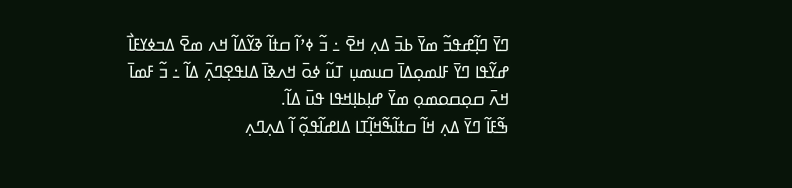ߣߌ߫ ߣߊ߲߬ߝߟߏ߬ ߘߌ߫ ߕߏ߫ ߡߍ߲ ߞߐ߫ ߸ ߏ߬ ߦߴߊ߬ ߛߙߊ߬ ߢߌ߬ߡߊ߬ ߞߍ ߘߐ߫ ߡߏߦߌߓߊ߯ ߝߌ߬ߟߊ ߣߌ߫ ߓߊߘߋ߲ߡߊ߫ ߛߎߘߎ߲ ߠߎ߬ ߦߋ߫ ߞߍߢߊ߫ ߡߊߟߐ߲ߣߍ߲߫ ߡߊ߬ ߸ ߏ߬ ߓߘߊ߫ ߞߍ߫ ߛߋ߲ߛߋߘߋ߲ ߘߌ߫ ߝߊ߲ߕߊ߲ߞߟߊ ߟߎ߫ ߡߊ߬.
ߒ߬ߓߊ߬ ߣߌ߫ ߡߍ߲ ߞߊ߬ ߛߙߊ߬ߒ߬ߞߊ߲߬ߠߊ ߡߊߝߊ߬ߟߋ߲߬ ߊ߬ ߡߍ߲ߣߍ߲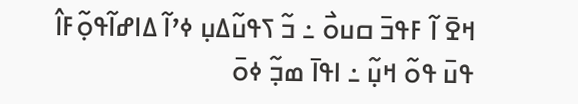ߞߐ߫ ߊ߬ ߓߟߏ߫ ߛߎߋ߯ ߸ ߏ߬ ߖߟߎ߬ߡߎ߲ ߦߴߊ߬ ߡߊߝߊ߬ߟߋ߲߬ߓߊ߮ ߟߎ߫ ߟߋ߬ ߞߎ߲߬ ߸ ߊߟߊ߫ ߘߏ߲߬ ߦߋ߫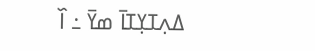ߡߍ߲ߠߌ߲ߠߊ߫ ߘߌ߫ ߸ ߊ߰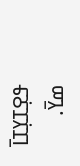ߟߐ߲ߠߌ߲ߠߊ߫ ߘߌ߫.